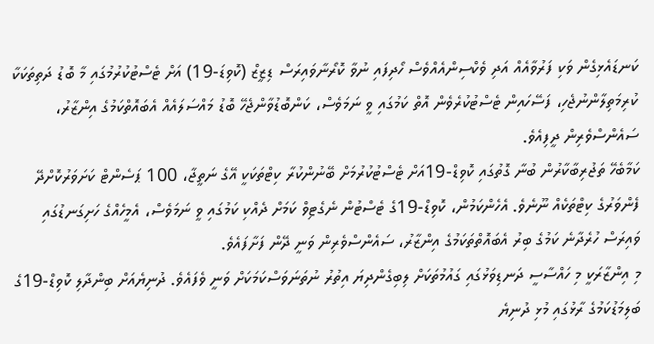ކަނޑައެޅިގެން ވަކި ފަރުވާއެއް އަދި ވެކްސިންއެއްވެސް ހޯދިފައި ނުވާ ކޮރޯނާވައިރަސް ޑިޒީޒް (ކޮވިޑަ-19) އަށް ޓެސްޓުކުރުމުގައި މާ ބޮޑު ދަތިތަކަކާ ކުރިމަތިލާންނުޖެހި، ފަސޭހައިން ޓެސްޓުކުރެވެން އޮތް ކަމުގައި ވީ ނަމަވެސް، ކަންބޮޑުވާންޖެހޭ ބޮޑު މައްސަލައެއް އެބައޮތްކަމުގެ އިންޒާރު، ސައެންސްވެރިން ދީފިއެވެ.
ކަމާބެހޭ ތަޖުރިބާކާރުން ބުނާ ގޮތުގައި ކޮވިޑް-19އަށް ޓެސްޓުކުރުމަށް ބޭނުންކުރާ ކިޓްތަކަކީ އޭގެ ނަތީޖާ، 100 ޕަސެންޓް ކަށަވަރުކޮށްދޭ ފެންވަރުގެ ކިޓްތަކެއް ނޫނެވެ. އެހެންކަމުން، ކޮވިޑް-19ގެ ޓެސްޓުން ނެގެޓިވް ކަމަށް ދެއްކި ކަމުގައި ވީ ނަމަވެސް، އެމީހެއްގެ ހަށިގަނޑުގައި ވައިރަސް ހުރެދާނެ ކަމުގެ ބިރު އެބައޮތްތަކަމުގެ އިންޒާރު، ސައެންސްވެރިން ވަނީ ދޭން ފަށާފައެވެ.
މި އިންޒާރަކީ މި ހައްސާސީ ދަނޑިވަޅުގައި ގައުމުތަކަށް ލިބިގެންދިޔަ އިތުރު ނުތަނަވަސްކަމަކަށް ވަނީ ވެފައެވެ. ދުނިޔެއަށް ބިންދާލި ކޮވިޑް-19ގެ ބަލިމަޑުކަމުގެ ރާޅުގައި މުޅި ދުނިޔެ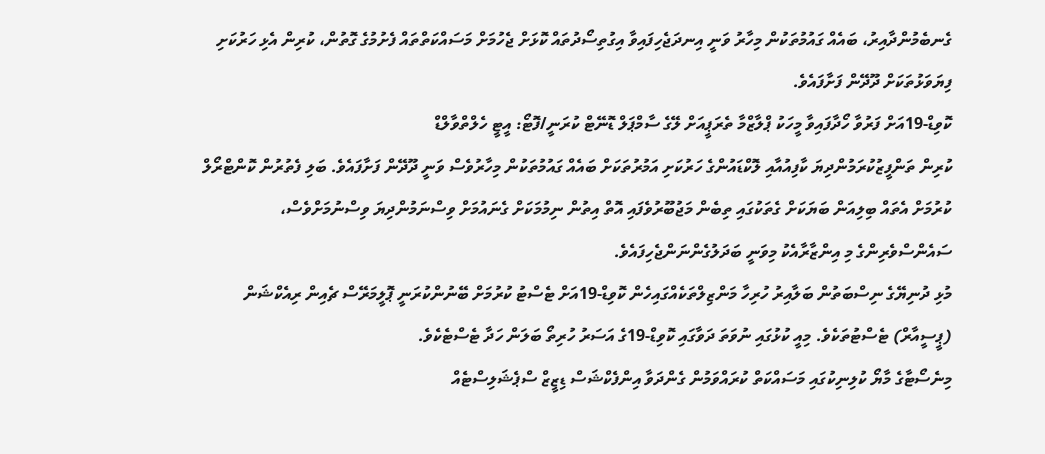ގެނބެމުންދާއިރު، ބައެއް ގައުމުތަކުން މިހާރު ވަނީ އިނދަޖެހިފައިވާ އިގުތިސޯދުތައް ކޮޅަށް ޖެހުމަށް މަސައްކަތްތައް ފެށުމުގެ ގޮތުން، ކުރިން އެޅި ހަރުކަށި ފިޔަވަޅުތަކަށް ދޫދޭން ފަށާފައެވެ.
ކޮވިޑް-19އަށް ފަރުވާ ހޯދާފައިވާ މީހަކު ޕްލާޒްމާ ތެރަޕީއަށް ލޭގެ ސާމްޕަލް ޑޮނޭޓް ކުރަނީ/ފޮޓޯ: އީޓީ ހެލްތްވާލްޑް
ކުރިން ތަންފީޒުކުރަމުންދިޔަ ކާފިއުއާއި ލޮކްޑައުންގެ ހަރުކަށި އަމުރުތަކަށް ބައެއް ގައުމުތަކުން މިހާރުވެސް ވަނީ ދޫދޭން ފަށާފައެވެ. ބަލި ފެތުރުން ކޮންޓްރޯލް ކުރުމަށް އެތައް ބިލިއަން ބަޔަކަށް ގެތަކުގައި ތިބެން މަޖުބޫރުވެފައި އޮތް އިތުން ނިމުމަކަށް ގެނައުމަށް ވިސްނަމުންދިޔަ ވިސްނުމަށްވެސް، ސައެންސްވެރިންގެ މި އިންޒާރާއެކު މިވަނީ ބަދަލުގެންނަންޖެހިފައެވެ.
މުޅި ދުނިޔޭގެ ނިސްބަތުން ބަލާއިރު ހުރިހާ މަންޒިލްތަކެއްގައިހެން ކޮވިޑް-19އަށް ޓެސްޓު ކުރުމަށް ބޭނުންކުރަނީ ޕޮލީމަރޭސް ޗެއިން ރިއެކްޝަން (ޕީސީއާރް) ޓެސްޓުތަކެވެ. މިއީ ކުޅުގައި ނުވަތަ ދަވާގައި ކޮވިޑް-19ގެ އަސަރު ހުރިތޯ ބަލަން ހަދާ ޓެސްޓެކެވެ.
މިނެސޯޓާގެ މާޔޯ ކުލިނިކުގައި މަސައްކަތް ކުރައްވަމުން ގެންދަވާ އިންފެކްޝަސް ޑިޒީޒް ސްޕެޝަލިސްޓެއް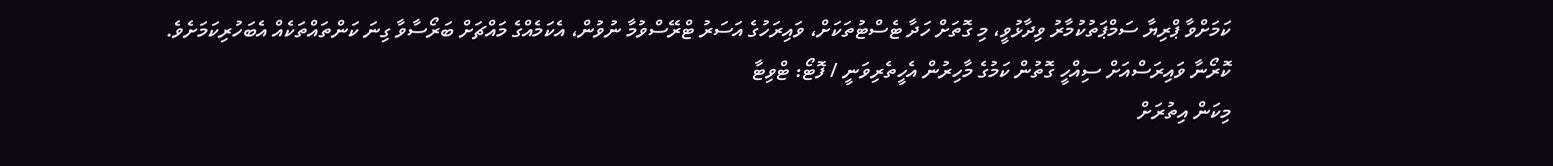ކަމަށްވާ ޕްރިޔާ ސަމްޕަތުކުމާރު ވިދާޅުވީ، މި ގޮތަށް ހަދާ ޓެސްޓުތަކަށް، ވައިރަހުގެ އަސަރު ޓްރޭސްވުމާ ނުވުން، އެކަމެއްގެ މައްޗަށް ބަރޯސާވާ ގިނަ ކަންތައްތަކެއް އެބަހުރިކަމަށެވެ.
ކޮރޯނާ ވައިރަސްއަށް ސިއްހީ ގޮތުން ކަމުގެ މާހިރުން އެހީތެރިވަނީ / ފޮޓޯ: ޓްވިޓާ
މިކަން އިތުރަށް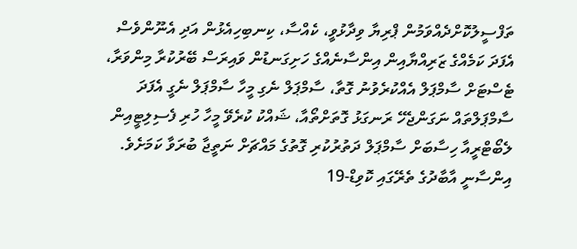ތަފްސީލުކޮށްދެއްވަމުން ޕްރިޔާ ވިދާޅުވީ، ކެއްސާ، ކިނބިހިއެޅުން އަދި އެނޫންވެސް އެފަދަ ކަމެއްގެ ޒަރިއްޔާއިން އިންސާނެއްގެ ހަށިގަނޑުން ވައިރަސް ބޭރުކުރާ މިންވަރާ، ޓެސްޓަށް ސާމްޕަލް އެއްކުރެވުނު ގޮތާ، ސާމްޕަލް ނެގި މީހާ ސާމްޕަލް ނެގީ އެފަދަ ސާމްޕަލްތައް ނަގަންޖެހޭ ރަނގަޅު ގޮތަށްތޯއާ، ޝައްކު ކުރެވޭ މީހާ ހުރި ފެސިލިޓީއިން ލެބޯޓްރީއާ ހިސާބަށް ސާމްޕަލް ދަތުރުކުރި ގޮތުގެ މައްޗަށް ނަތީޖާ ބުރަވާ ކަމަށެވެ.
އިންސާނީ އާބާދުގެ ތެރޭގައި ކޮވިޑް-19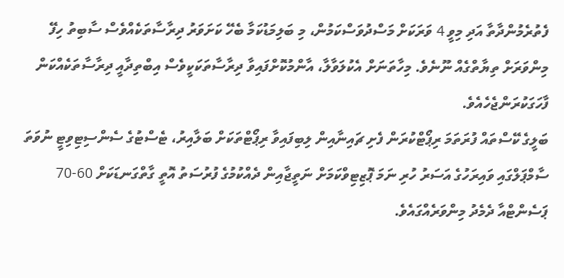ފެތުރެމުންދާތާ އަދި މިވީ 4 ވަރަކަށް މަސްދުވަސްކަމުން، މި ބަލިމަޑުކަމާ ބެހޭ ކަށަވަރު ދިރާސާތަކެއްވެސް ސާބިތު ހިފޭ މިންވަރަށް ތިޔާތްގެއް ނޫނެވެ. މިހާތަނަށް އެކުލަވާލާ، އާންމުކޮށްފައިވާ ދިރާސާތަކަކީވެސް އިބްތިދާއީ ދިރާސާތަކެއްކަން ފާހަގަކުރަންޖެހެއެވެ.
ބަލީގެ ކޭސްތައް ފުރަތަމަ ރިޕޯޓްކުރަން ފެށި ޗައިނާއިން ލިބިފައިވާ ރިޕޯޓްތަކަށް ބަލާއިރު، ޓެސްޓުގެ ސެންސިޓިވިޓީ ނުވަތަ ސާމްޕަލްގައި ވައިރަހުގެ އަސަރު ހުރި ނަމަ ޕޮޒިޓިވްކަމަށް ނަތީޖާއިން ދެއްކުމުގެ ފުރުސަތު އޮތީ ގާތްގަނޑަކަށް 60-70 ޕަސެންޓްއާ ދެމެދު މިންވަރެއްގައެވެ.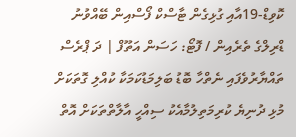ކޮވިޑް-19އާއި ގުޅިގެން ޓާސްކް ފޯސްއިން ބޭއްވުނު ޑްރިލްގެ ތެރެއިން / ފޮޓޯ: ހަސަން އަތޫފް | ދަ ޕްރެސް
ތައްޔާރުވެފައި ނެތްހާ ބޮޑު ބަލިމަޑުކަމަކާ ކުއްލި ގޮތަކަށް މުޅި ދުނިޔެ ކުރިމަތިލުމާއެކު ސިއްހީ އާލާތްތަކަށް އޮތް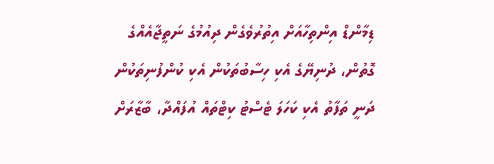ޑިމާންޑް އިންތިހާއަށް އިތުރުވެގެން ދިއުމުގެ ނަތީޖާއެއްގެ ގޮތުން، ދުނިޔޭގެ އެކި ހިސާބުތަކުން އެކި ކުންފުނިތަކުން ދަނީ ތަފާތު އެކި ކަހަލަ ޓެސްޓު ކިޓްތައް އުފައްދާ، ބާޒާރަށް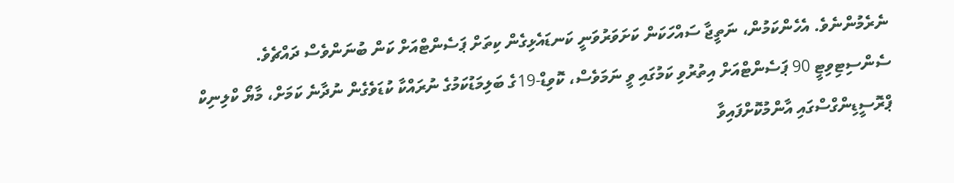ނެރެމުންނެވެ. އެހެންކަމުން، ނަތީޖާ ސައްހަކަން ކަށަވަރުވަނީ ކަނޑައެޅިގެން ކިތަށް ޕަސެންޓްއަށް ކަން ބުނަންވެސް ދައްޗެވެ.
ސެންސިޓިވިޓީ 90 ޕަސެންޓްއަށް އިތުރުވި ކަމުގައި ވީ ނަމަވެސް، ކޮވިޑް-19ގެ ބަލިމަޑުކަމުގެ ނުރައްކާ ކުޑަވެގެން ނުދާނެ ކަމަށް، މާޔޯ ކްލިނިކް ޕްރޮސީޑިންގްސްގައި އާންމުކޮށްފައިވާ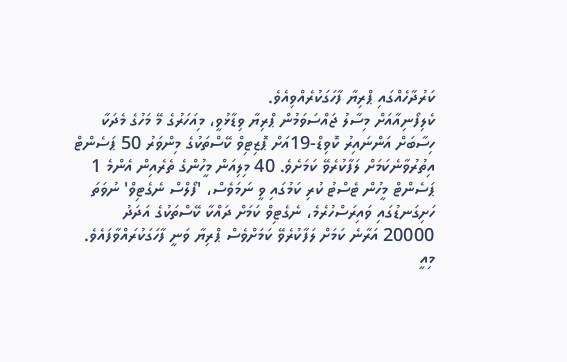ކަރުދާހެއްގައި ޕްރިޔާ ފާހަގަކުރެއްވިއެވެ.
ކެލިފޯނިއާއަށް މިސާލު ޖައްސަވަމުން ޕްރިޔާ ވިޑާޅުވީ، މިއަހަރުގެ މޭ މަހުގެ މެދަކާ ހިސާބަށް އަންނައިރު ކޮވިޑް-19އަށް ޕޮޒިޓިވް ކޭސްތަކުގެ މިންވަރު 50 ޕަސެންޓް އިތުރުވާނެކަމަށް ލަފާކުރެވޭ ކަމަށެވެ. 40 މިލިއަން މީހުންގެ ތެރެއިން އެންމެ 1 ޕަސެންޓް މީހުން ޓެސްޓު ކުރި ކަމުގައި ވީ ނަމަވެސް، 'ފޯލްސް ނެގެޓިވް' ނުވަތަ ހަށިގަނޑުގައި ވައިރަސްހުރެމެ، ނެގެޓިވް ކަމަށް ދައްކާ ކޭސްތަކުގެ އަދަދު 20000 އަރާނެ ކަމަށް ލަފާކުރެވޭ ކަމަށްވެސް ޕްރިޔާ ވަނީ ފާހަގަކުރައްވާފައެވެ.
މިއީ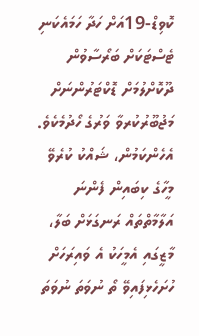ކޮވިޑް-19އަށް ހަދާ ހަމައެކަނި ޓެސްޓަކަށް ބަރޯސާވުން ދޫކޮށްލުމަށް ޑޮކްޓަރުންނަށް މަޖުބޫރުކުރވާ ވަރުގެ ހޯދުމެކެވެ. އެހެންކަމުން، ޝައްކު ކުރެވޭ މީހާގެ ކިބައިން ފެންނަ އަލާމާތްތައް ރަނގަޅަށް ބަލާ، މާޒީގައި އެމީހަކު އެ ވައިރަހަށް ހުށަހެޅިފައިވޭ ތޯ ނުވަތަ ނުވަތަ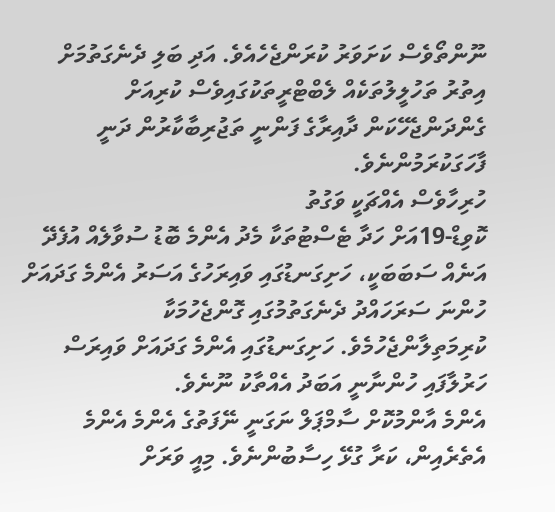ނޫންތޯވެސް ކަށަވަރު ކުރަންޖެހެއެވެ. އަދި ބަލި ދެނެގަތުމަށް އިތުރު ތަހުލީލުތަކެއް ލެބްޓްރީތަކުގައިވެސް ކުރިއަށް ގެންދަންޖެހޭކަން ދާއިރާގެ ފަންނީ ތަޖުރިބާކާރުން ދަނީ ފާހަގަކުރަމުންނެވެ.
ހުރިހާވެސް އެއްޗަކީ ވަގުތު
ކޮވިޑް-19އަށް ހަދާ ޓެސްޓުތަކާ މެދު އެންމެ ބޮޑު ސުވާލެއް އުފެދޭ އަނެއް ސަބަބަކީ، ހަށިގަނޑުގައި ވައިރަހުގެ އަސަރު އެންމެ ގަދައަށް ހުންނަ ސަރަހައްދު ދެނެގަތުމުގައި ގޮންޖެހުމަކާ ކުރިމަތިލާންޖެހުމެވެ. ހަށިގަނޑުގައި އެންމެ ގަދައަށް ވައިރަސް ހަރުލާފައި ހުންނާނީ އަބަދު އެއްތާކު ނޫނެވެ.
އެންމެ އާންމުކޮށް ސާމްޕަލް ނަގަނީ ނޭފަތުގެ އެންމެ އެންމެ އެތެރެއިން، ކަރާ ގުޅޭ ހިސާބުންނެވެ. މިއީ ވަރަށް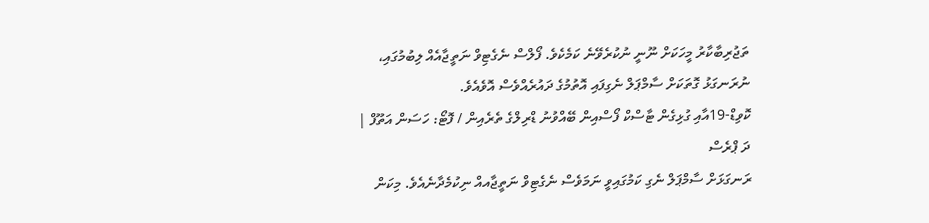ތަޖުރިބާކާރު މީހަކަށް ނޫނީ ނުކުރެވޭނެ ކަމެކެވެ. ފޯލްސް ނެގެޓިވް ނަތީޖާއެއް ލިބުމުގައި، ނުރަނގަޅު ގޮތަކަށް ސާމްޕަލް ނެގިފައި އޮތުމުގެ ދައުރެއްވެސް އޮވެއެވެ.
ކޮވިޑް-19އާއި ގުޅިގެން ޓާސްކް ފޯސްއިން ބޭއްވުނު ޑްރިލްގެ ތެރެއިން / ފޮޓޯ: ހަސަން އަތޫފް | ދަ ޕްރެސް
ރަނގަޅަށް ސާމްޕަލް ނެގި ކަމުގައިވީ ނަމަވެސް ނެގެޓިވް ނަތީޖާއއް ނިކުމެދާނެއެވެ. މިކަން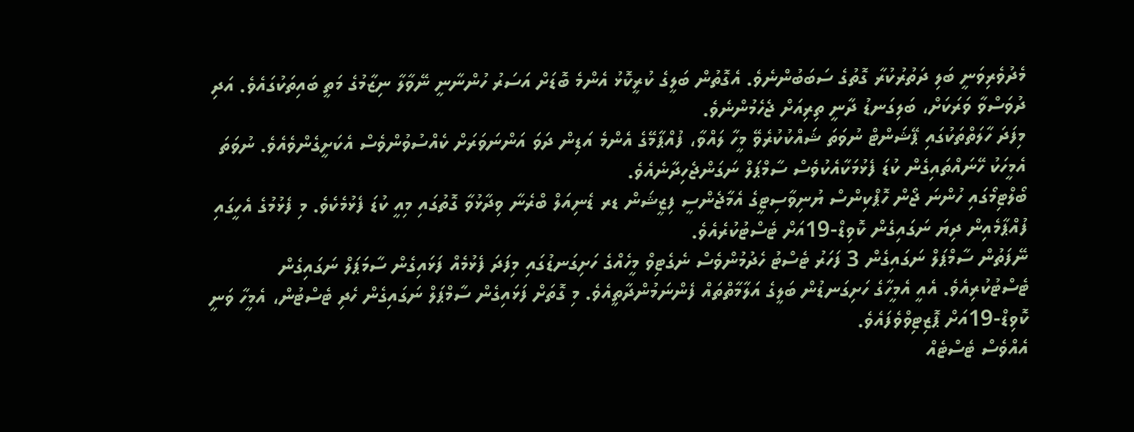މެދުވެރިވަނީ ބަލި ދަތުރުކުރާ ގޮތުގެ ސަބަބުންނެވެ. އެގޮތުން ބަލީގެ ކުރީކޮޅު އެންމެ ބޮޑަށް އަސަރު ހުންނާނީ ނޭވާލާ ނިޒާމުގެ މަތީ ބައިތަކުގައެވެ. އަދި ދުވަސްވާ ވަރަކަށް، ބަލިގަނޑު ދާނީ ތިރިއަށް ޖެހެމުންނެވެ.
މިފަދަ ހާލަތްތަކުގައި ޕޭޝަންޓް ނުވަތަ ޝައްކުކުރެވޭ މީހާ ލައްވާ، ފުއްޕާމޭގެ އެންމެ އަޑިން ދަވަ އަންނަވަރަށް ކެއްސުވުންވެސް އެކަށީގެންވެއެވެ. ނުވަތަ އެމީހަކު ހޭނައްތައިގެން ކުޑަ ފެޅުމަކާއެކުވެސް ސާމްޕަލް ނަގަންޖެހިދާނެއެވެ.
ބޯލްޓިމޯގައި ހުންނަ ޖޯން ހޮޕްކިންސް ޔުނިވާސިޓީގެ އެމާޖެންސީ ފިޒީޝަން ޑރ ޑެނިއަލް ބްރެނާ ވިދާޅުވާ ގޮތުގައި މިއީ ކުޑަ ފެޅުމެކެވެ. މި ފެޅުމުގެ އެހީގައި ފުއްޕާމެއިން ދިޔަ ނަގައިގެން ކޮވިޑް-19އަށް ޓެސްޓުކުރެއެވެ.
ނޭފަތުން ސާމްޕަލް ނަގައިގެން 3 ފަހަރު ޓެސްޓު ހެދުމުންވެސް ނެގެޓިވް މީހެއްގެ ހަށިގަނޑުގައި މިފަދަ ފެޅުމެއް ފަޅައިގެން ސާމަޕަލް ނަގައިގެން ޓެސްޓުކުރިއެވެ. އެއީ އެމީހާގެ ހަށިގަނޑުން ބަލީގެ އަލާމާތްތައް ފެންނަމުންދާތީއެވެ. މި ގޮތަށް ފަޅައިގެން ސާމްޕަލް ނަގައިގެން ހެދި ޓެސްޓުން، އެމީހާ ވަނީ ކޮވިޑް-19އަށް ޕޮޒިޓިވްވެފައެވެ.
އެއްވެސް ޓެސްޓެއް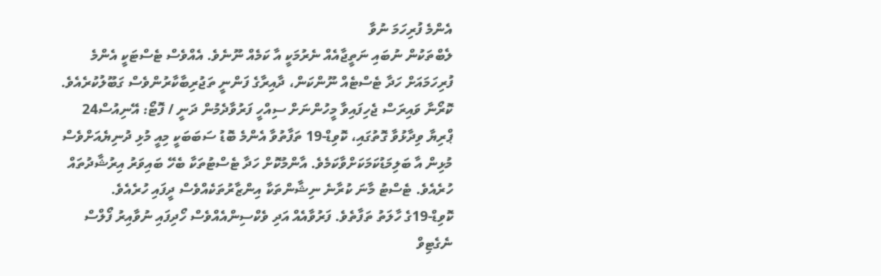އެންމެ ފުރިހަމަ ނުވާ
ލެބްތަކުން ނުބައި ނަތީޖާއެއް ނެރުމަކީ އާ ކަމެއް ނޫނެވެ. އެއްވެސް ޓެސްޓަކީ އެންމެ ފުރިހަމައަށް ހަދާ ޓެސްޓެއް ނޫންކަން، ދާއިރާގެ ފަންނީ ތަޖުރިބާކާރުންވެސް ގަބޫލުކުރެއެވެ.
ކޮރޯނާ ވައިރަސް ޖެހިފައިވާ މީހުންނަށް ސިއްހީ ފަރުވާދެމުން ދަނީ / ފޮޓޯ: އޭނިއުސް24
ޕްރިޔާ ވިދާޅުވާ ގޮތުގައި، ކޮވިޑް-19 ތަފާތުވާ އެންމެ ބޮޑު ސަބަބަކީ މިއީ މުޅި ދުނިޔެއަށްވެސް މުޅިން އާ ބަލިމަޑުކަމަކަށްވާކަމެވެ. އާންމުކޮށް ހަދާ ޓެސްޓުތަކާ ބެހޭ ބައިވަރު އިރުޝާދުތައް ހުރެއެވެ. ޓެސްޓު މާނަ ކުރާނެ ނިޝާންތަކާ އިންޒާރުތަކެއްވެސް ދީފައި ހުރެއެވެ.
ކޮވިޑް-19ގެ ހާލަތު ތަފާތެވެ. ފަރުވާއެއް އަދި ވެކްސިންއެއްވެސް ހޯދިފައި ނުވާއިރު ފޯލްސް ނެގެޓިވް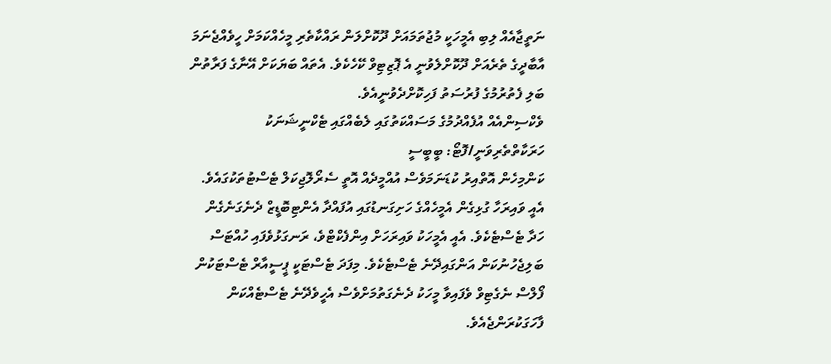ނަތީޖާއެއް ލިބި އެމީހަކީ މުޖުތަމައަށް ދޫކޮށްލަން ރައްކާތެރި މީހެއްކަމަށް ހީވެއްޖެނަމަ އާބާދީގެ ތެރެއަށް ދޫކޮށްލެވުނީ އެ ޕޮޒިޓިވް ކޭހެކެވެ. އެތައް ބަޔަކަށް އޭނާގެ ފަރާތުން ބަލި ފެތުރުމުގެ ފުރުސަތު ފަހިކޮށްދެވުނީއެވެ.
ވެކްސިންއެއް އުފެއްދުމުގެ މަސައްކަތުގައި ލެބެއްގައި ޓެކްނީޝަނަކު ހަރަކާތްތެރިވަނީ/ފޮޓޯ: ބީބީސީ
ކަންމިހެން އޮތްއިރު ކުޑަނަމަވެސް އުއްމީދެއް އޮތީ ސެރޯލޮޖިކަލް ޓެސްޓުތަކުގައެވެ. އެއީ ވައިރަހާ ގުޅިގެން އެމީހެއްގެ ހަށިގަނޑުގައި އުފައްދާ އެންޓިބޮޑީޒް ދެނެގަނެގެން ހަދާ ޓެސްޓެކެވެ. އެއީ އެމީހަކު ވައިރަހަށް އިންފެކްޓްވެ، ރަނގަޅުވެފައި ހުއްޓަސް ބަލިޖެހުނުކަން އަންގައިދޭނެ ޓެސްޓެކެވެ. މިފަދަ ޓެސްޓަކީ ޕީސީއާރް ޓެސްޓަކުން ފޯލްސް ނެގެޓިވް ވެފައިވާ މީހަކު ދެނެގަތުމަށްވެސް އެހީވެދޭނެ ޓެސްޓެއްކަން ފާހަގަކުރަންޖެއެވެ.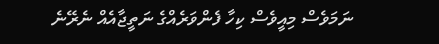ނަމަވެސް މިއީވެސް ކިހާ ފެންވަރެއްގެ ނަތީޖާއެއް ނެރޭނެ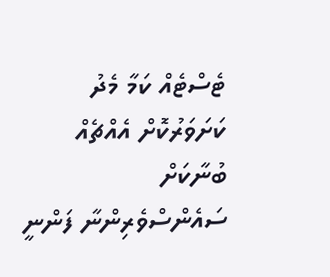ޓެސްޓެއް ކަމާ މެދު ކަށަވަރުކޮށް އެއްޗެއް ބުނާކަށް ސައެންސްވެރިންނާ ފަންނީ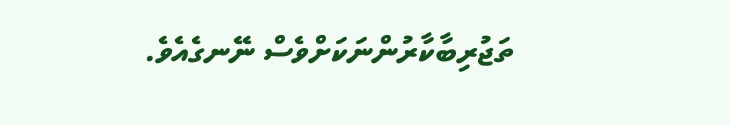ތަޖުރިބާކާރުންނަކަށްވެސް ނޭނގެއެވެ.